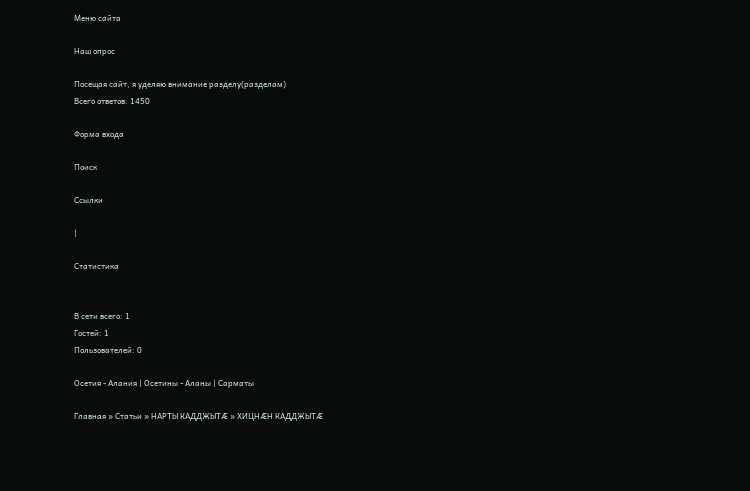Меню сайта

Наш опрос

Посещая сайт, я уделяю внимание разделу(разделам)
Всего ответов: 1450

Форма входа

Поиск

Ссылки

|

Статистика


В сети всего: 1
Гостей: 1
Пользователей: 0

Осетия - Алания | Осетины - Аланы | Сарматы

Главная » Статьи » НАРТЫ КАДДЖЫТÆ » ХИЦНÆН КАДДЖЫТÆ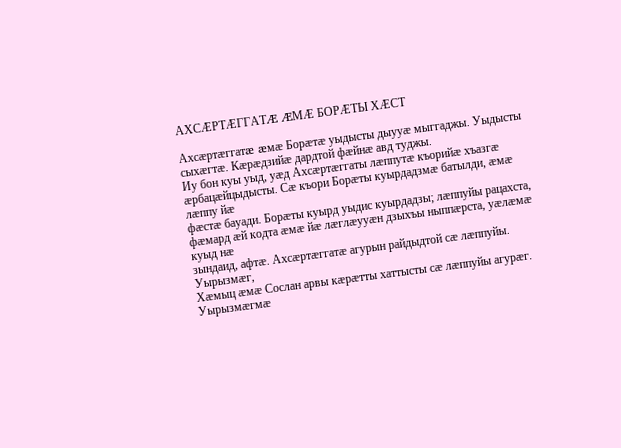АХСÆРТÆГГАТÆ ÆМÆ БОРÆТЫ ХÆСТ

Ахсæртæггатæ æмæ Борæтæ уыдысты дыууæ мыггаджы. Уыдысты
сыхæгтæ. Кæрæдзийæ дардтой фæйнæ авд туджы.
Иу бон куы уыд, уæд Ахсæртæггаты лæппутæ къорийæ хъазгæ
æрбацæйцыдысты. Сæ къори Борæты куырдадзмæ батылди, æмæ лæппу йæ
фæстæ бауади. Борæты куырд уыдис куырдадзы; лæппуйы рацахста,
фæмард æй кодта æмæ йæ лæглæууæн дзыхъы ныппæрста, уæлæмæ куыд нæ
зындаид, афтæ. Ахсæртæггатæ агурын райдыдтой сæ лæппуйы. Уырызмæг,
Хæмыц æмæ Сослан арвы кæрæтты хаттысты сæ лæппуйы агурæг.
Уырызмæгмæ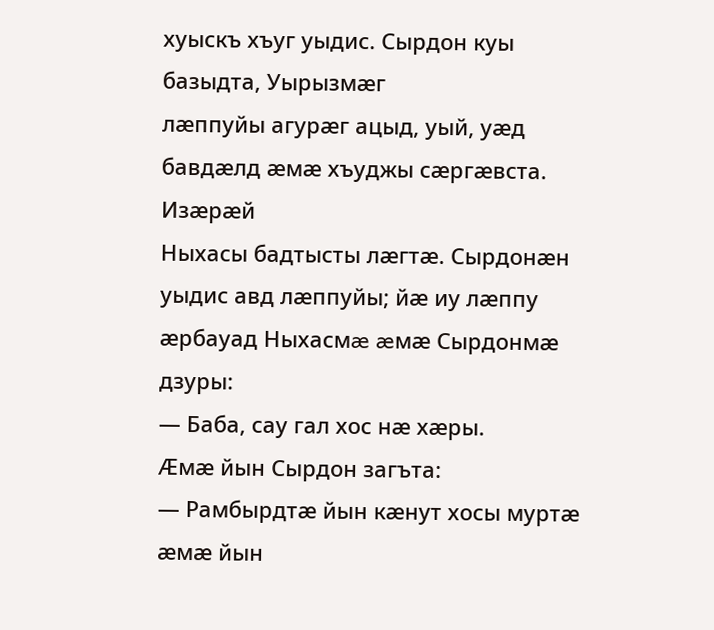хуыскъ хъуг уыдис. Сырдон куы базыдта, Уырызмæг
лæппуйы агурæг ацыд, уый, уæд бавдæлд æмæ хъуджы сæргæвста. Изæрæй
Ныхасы бадтысты лæгтæ. Сырдонæн уыдис авд лæппуйы; йæ иу лæппу
æрбауад Ныхасмæ æмæ Сырдонмæ дзуры:
— Баба, сау гал хос нæ хæры.
Æмæ йын Сырдон загъта:
— Рамбырдтæ йын кæнут хосы муртæ æмæ йын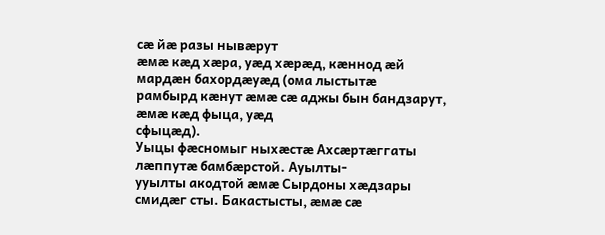сæ йæ разы нывæрут
æмæ кæд хæра, уæд хæрæд, кæннод æй мардæн бахордæуæд (ома лыстытæ
рамбырд кæнут æмæ сæ аджы бын бандзарут, æмæ кæд фыца, уæд
сфыцæд).
Уыцы фæсномыг ныхæстæ Ахсæртæггаты лæппутæ бамбæрстой. Ауылты-
ууылты акодтой æмæ Сырдоны хæдзары смидæг сты. Бакастысты, æмæ сæ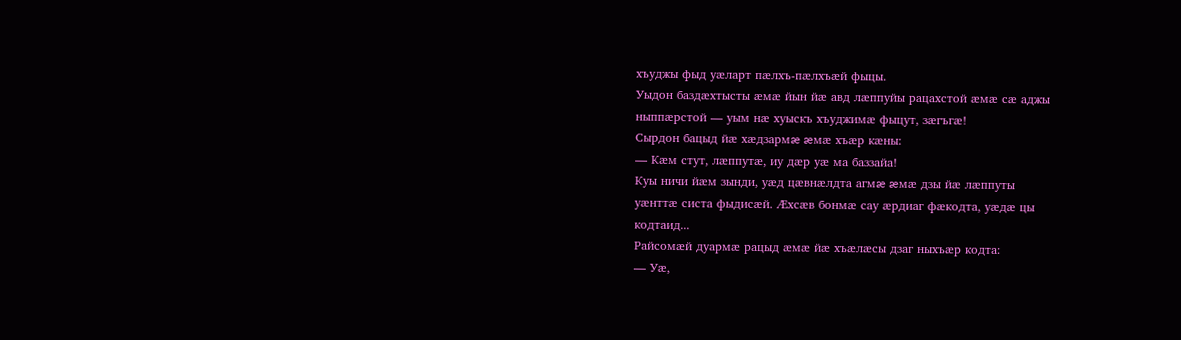хъуджы фыд уæларт пæлхъ-пæлхъæй фыцы.
Уыдон баздæхтысты æмæ йын йæ авд лæппуйы рацахстой æмæ сæ аджы
ныппæрстой — уым нæ хуыскъ хъуджимæ фыцут, зæгъгæ!
Сырдон бацыд йæ хæдзармæ æмæ хъæр кæны:
— Кæм стут, лæппутæ, иу дæр уæ ма баззайа!
Куы ничи йæм зынди, уæд цæвнæлдта агмæ æмæ дзы йæ лæппуты
уæнттæ систа фыдисæй. Æхсæв бонмæ сау æрдиаг фæкодта, уæдæ цы
кодтаид...
Райсомæй дуармæ рацыд æмæ йæ хъæлæсы дзаг ныхъæр кодта:
— Уæ,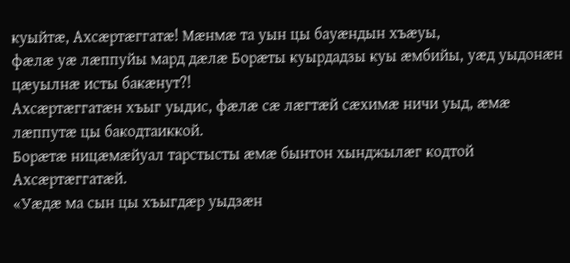куыйтæ, Ахсæртæггатæ! Мæнмæ та уын цы бауæндын хъæуы,
фæлæ уæ лæппуйы мард дæлæ Борæты куырдадзы куы æмбийы, уæд уыдонæн
цæуылнæ исты бакæнут?!
Ахсæртæггатæн хъыг уыдис, фæлæ сæ лæгтæй сæхимæ ничи уыд, æмæ
лæппутæ цы бакодтаиккой.
Борæтæ ницæмæйуал тарстысты æмæ бынтон хынджылæг кодтой
Ахсæртæггатæй.
«Уæдæ ма сын цы хъыгдæр уыдзæн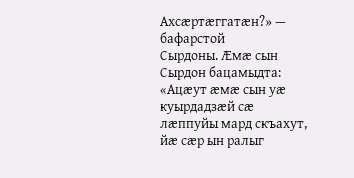Ахсæртæггатæн?» — бафарстой
Сырдоны. Æмæ сын Сырдон бацамыдта: «Ацæут æмæ сын уæ куырдадзæй сæ
лæппуйы мард скъахут, йæ сæр ын ралыг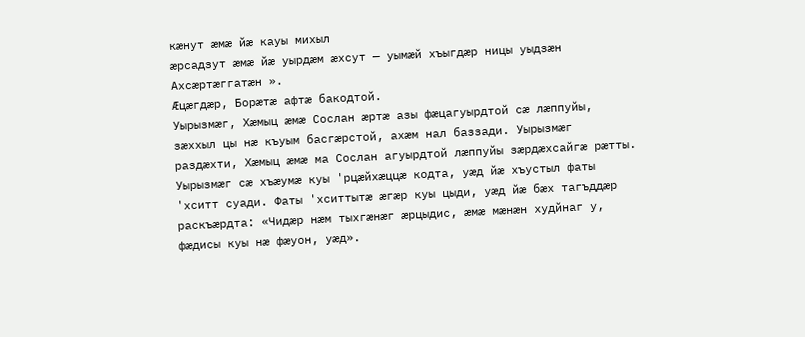кæнут æмæ йæ кауы михыл
æрсадзут æмæ йæ уырдæм æхсут — уымæй хъыгдæр ницы уыдзæн
Ахсæртæггатæн ».
Æцæгдæр, Борæтæ афтæ бакодтой.
Уырызмæг, Хæмыц æмæ Сослан æртæ азы фæцагуырдтой сæ лæппуйы,
зæххыл цы нæ къуым басгæрстой, ахæм нал баззади. Уырызмæг
раздæхти, Хæмыц æмæ ма Сослан агуырдтой лæппуйы зæрдæхсайгæ рæтты.
Уырызмæг сæ хъæумæ куы 'рцæйхæццæ кодта, уæд йæ хъустыл фаты
'хситт суади. Фаты 'хситтытæ æгæр куы цыди, уæд йæ бæх тагъддæр
раскъæрдта: «Чидæр нæм тыхгæнæг æрцыдис, æмæ мæнæн худйнаг у,
фæдисы куы нæ фæуон, уæд».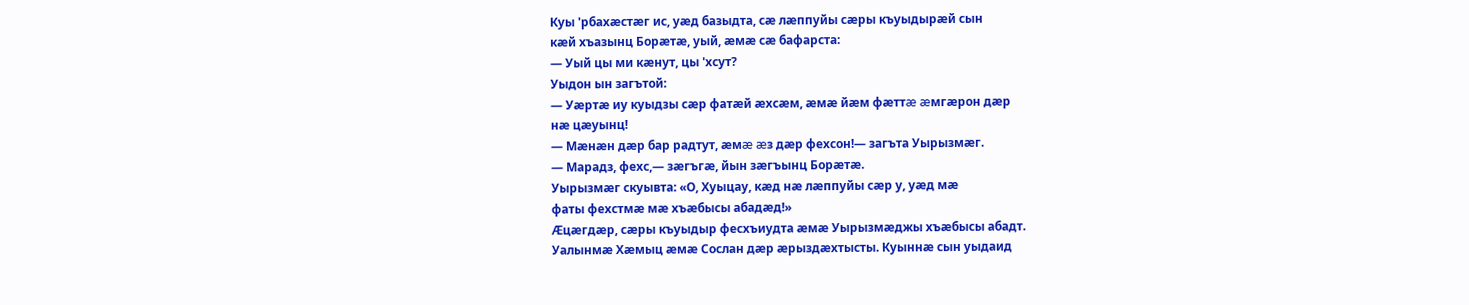Куы 'рбахæстæг ис, уæд базыдта, сæ лæппуйы сæры къуыдырæй сын
кæй хъазынц Борæтæ, уый, æмæ сæ бафарста:
— Уый цы ми кæнут, цы 'хсут?
Уыдон ын загътой:
— Уæртæ иу куыдзы сæр фатæй æхсæм, æмæ йæм фæттæ æмгæрон дæр
нæ цæуынц!
— Мæнæн дæр бар радтут, æмæ æз дæр фехсон!— загъта Уырызмæг.
— Марадз, фехс,— зæгъгæ, йын зæгъынц Борæтæ.
Уырызмæг скуывта: «О, Хуыцау, кæд нæ лæппуйы сæр у, уæд мæ
фаты фехстмæ мæ хъæбысы абадæд!»
Æцæгдæр, сæры къуыдыр фесхъиудта æмæ Уырызмæджы хъæбысы абадт.
Уалынмæ Хæмыц æмæ Сослан дæр æрыздæхтысты. Куыннæ сын уыдаид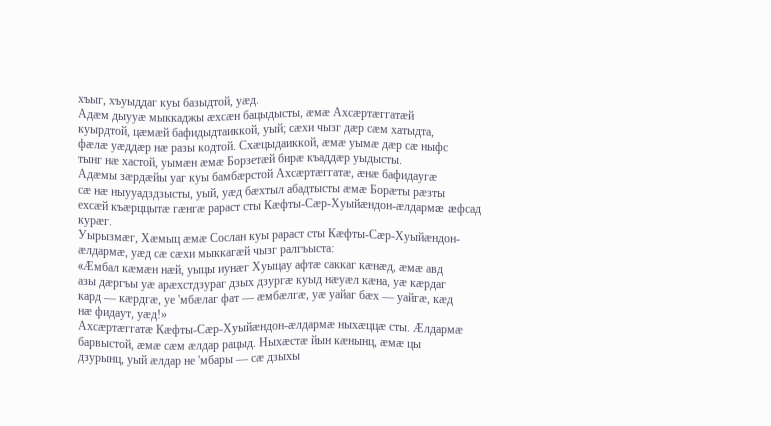хъыг, хъуыддаг куы базыдтой, уæд.
Адæм дыууæ мыккаджы æхсæн бацыдысты, æмæ Ахсæртæггатæй
куырдтой, цæмæй бафидыдтаиккой, уый; сæхи чызг дæр сæм хатыдта,
фæлæ уæддæр нæ разы кодтой. Схæцыдаиккой, æмæ уымæ дæр сæ ныфс
тынг нæ хастой, уымæн æмæ Борзетæй бирæ къаддæр уыдысты.
Адæмы зæрдæйы уаг куы бамбæрстой Ахсæртæггатæ, æнæ бафидаугæ
сæ нæ ныууадздзысты, уый, уæд бæхтыл абадтысты æмæ Борæты рæзты
ехсæй къæрццытæ гæнгæ рараст сты Кæфты-Сæр-Хуыйæндон-æлдармæ æфсад
курæг.
Уырызмæг, Хæмыц æмæ Сослан куы рараст сты Кæфты-Сæр-Хуыйæндон-
æлдармæ, уæд сæ сæхи мыккагæй чызг ралгъыста:
«Æмбал кæмæн нæй, уыцы иунæг Хуыцау афтæ саккаг кæнæд, æмæ авд
азы дæргъы уæ арæхстдзураг дзых дзургæ куыд нæуæл кæна, уæ кæрдаг
кард — кæрдгæ, уе 'мбæлаг фат — æмбæлгæ, уæ уайаг бæх — уайгæ, кæд
нæ фидаут, уæд!»
Ахсæртæггатæ Кæфты-Сæр-Хуыйæндон-æлдармæ ныхæццæ сты. Æлдармæ
барвыстой, æмæ сæм æлдар рацыд. Ныхæстæ йын кæнынц, æмæ цы
дзурынц, уый æлдар не 'мбары — сæ дзыхы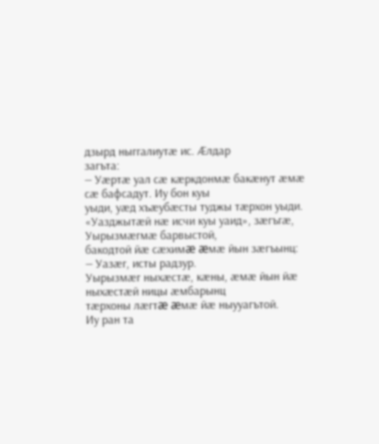дзырд ныггалиутæ ис. Æлдар
загъта:
— Уæртæ уал сæ кæркдонмæ бакæнут æмæ сæ бафсадут. Иу бон куы
уыди, уæд хъæубæсты туджы тæрхон уыди.
«Уазджытæй нæ исчи куы уаид», зæгъгæ, Уырызмæгмæ барвыстой,
бакодтой йæ сæхимæ æмæ йын зæгъынц:
— Уазæг, исты радзур.
Уырызмæг ныхæстæ, кæны, æмæ йын йæ ныхæстæй ницы æмбарынц
тæрхоны лæгтæ æмæ йæ ныууагътой.
Иу ран та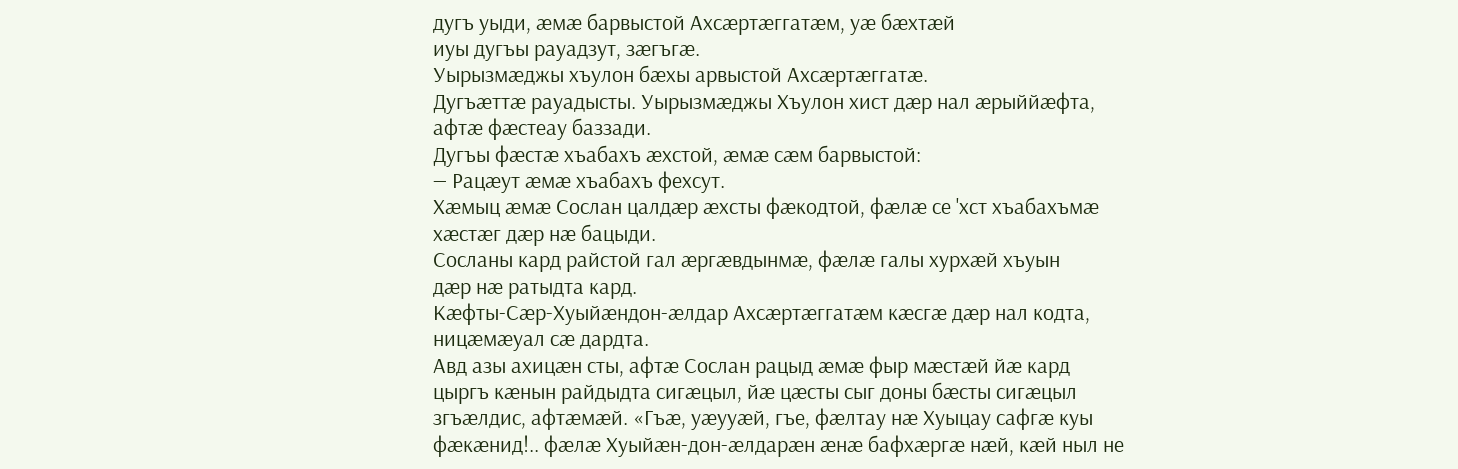дугъ уыди, æмæ барвыстой Ахсæртæггатæм, уæ бæхтæй
иуы дугъы рауадзут, зæгъгæ.
Уырызмæджы хъулон бæхы арвыстой Ахсæртæггатæ.
Дугъæттæ рауадысты. Уырызмæджы Хъулон хист дæр нал æрыййæфта,
афтæ фæстеау баззади.
Дугъы фæстæ хъабахъ æхстой, æмæ сæм барвыстой:
— Рацæут æмæ хъабахъ фехсут.
Хæмыц æмæ Сослан цалдæр æхсты фæкодтой, фæлæ се 'хст хъабахъмæ
хæстæг дæр нæ бацыди.
Сосланы кард райстой гал æргæвдынмæ, фæлæ галы хурхæй хъуын
дæр нæ ратыдта кард.
Кæфты-Сæр-Хуыйæндон-æлдар Ахсæртæггатæм кæсгæ дæр нал кодта,
ницæмæуал сæ дардта.
Авд азы ахицæн сты, афтæ Сослан рацыд æмæ фыр мæстæй йæ кард
цыргъ кæнын райдыдта сигæцыл, йæ цæсты сыг доны бæсты сигæцыл
згъæлдис, афтæмæй. «Гъæ, уæууæй, гъе, фæлтау нæ Хуыцау сафгæ куы
фæкæнид!.. фæлæ Хуыйæн-дон-æлдарæн æнæ бафхæргæ нæй, кæй ныл не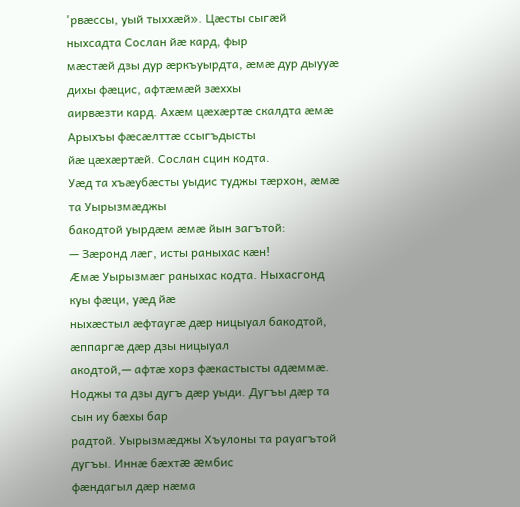'рвæссы, уый тыххæй». Цæсты сыгæй ныхсадта Сослан йæ кард, фыр
мæстæй дзы дур æркъуырдта, æмæ дур дыууæ дихы фæцис, афтæмæй зæххы
аирвæзти кард. Ахæм цæхæртæ скалдта æмæ Арыхъы фæсæлттæ ссыгъдысты
йæ цæхæртæй. Сослан сцин кодта.
Уæд та хъæубæсты уыдис туджы тæрхон, æмæ та Уырызмæджы
бакодтой уырдæм æмæ йын загътой:
— Зæронд лæг, исты раныхас кæн!
Æмæ Уырызмæг раныхас кодта. Ныхасгонд куы фæци, уæд йæ
ныхæстыл æфтаугæ дæр ницыуал бакодтой, æппаргæ дæр дзы ницыуал
акодтой,— афтæ хорз фæкастысты адæммæ.
Ноджы та дзы дугъ дæр уыди. Дугъы дæр та сын иу бæхы бар
радтой. Уырызмæджы Хъулоны та рауагътой дугъы. Иннæ бæхтæ æмбис
фæндагыл дæр нæма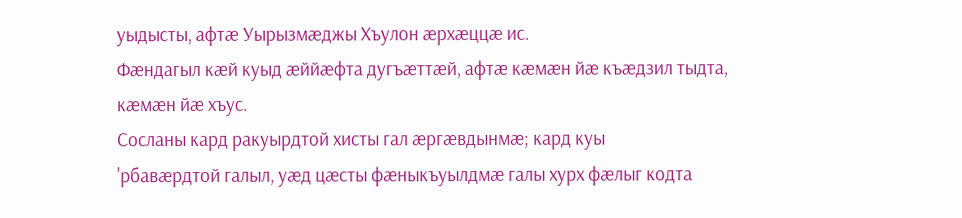уыдысты, афтæ Уырызмæджы Хъулон æрхæццæ ис.
Фæндагыл кæй куыд æййæфта дугъæттæй, афтæ кæмæн йæ къæдзил тыдта,
кæмæн йæ хъус.
Сосланы кард ракуырдтой хисты гал æргæвдынмæ; кард куы
'рбавæрдтой галыл, уæд цæсты фæныкъуылдмæ галы хурх фæлыг кодта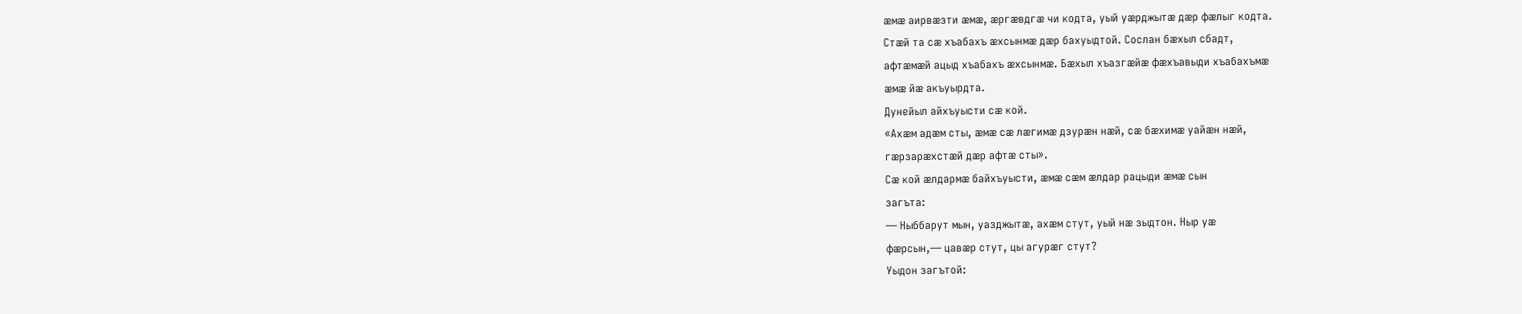æмæ аирвæзти æмæ, æргæвдгæ чи кодта, уый уæрджытæ дæр фæлыг кодта.
Стæй та сæ хъабахъ æхсынмæ дæр бахуыдтой. Сослан бæхыл сбадт,
афтæмæй ацыд хъабахъ æхсынмæ. Бæхыл хъазгæйæ фæхъавыди хъабахъмæ
æмæ йæ акъуырдта.
Дунейыл айхъуысти сæ кой.
«Ахæм адæм сты, æмæ сæ лæгимæ дзурæн нæй, сæ бæхимæ уайæн нæй,
гæрзарæхстæй дæр афтæ сты».
Сæ кой æлдармæ байхъуысти, æмæ сæм æлдар рацыди æмæ сын
загъта:
— Ныббарут мын, уазджытæ, ахæм стут, уый нæ зыдтон. Ныр уæ
фæрсын,— цавæр стут, цы агурæг стут?
Уыдон загътой: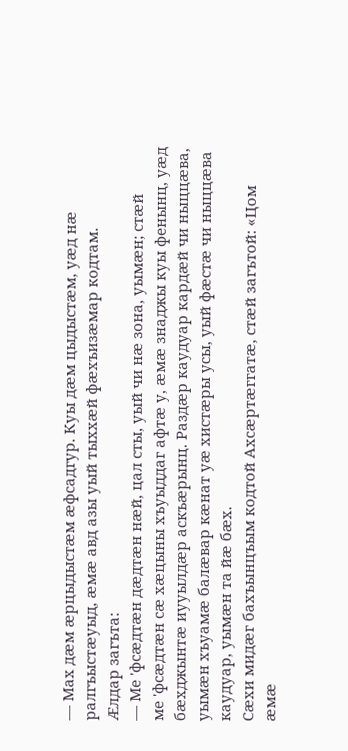— Мах дæм æрцыдыстæм æфсадгур. Куы дæм цыдыстæм, уæд нæ
ралгъыстæуыд, æмæ авд азы уый тыххæй фæхъизæмар кодтам.
Æлдар загъта:
— Ме 'фсæдтæн дæдтæн нæй, цал сты, уый чи нæ зона, уымæн; стæй
ме 'фсæдтæн сæ хæцыны хъуыддаг афтæ у, æмæ знаджы куы фенынц, уæд
бæхджынтæ иууылдæр аскъæрынц. Раздæр каудуар кардæй чи ныццæва,
уымæн хъуамæ балæвар кæнат уæ хистæры усы, уый фæстæ чи ныццæва
каудуар, уымæн та йæ бæх.
Сæхи мидæг бахъынцъым кодтой Ахсæртæггатæ, стæй загътой: «Цом
æмæ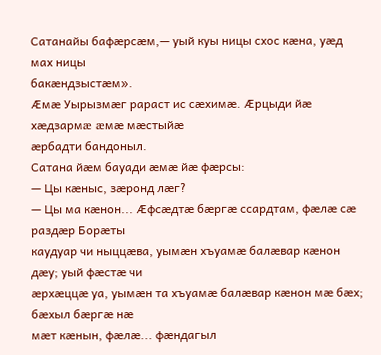Сатанайы бафæрсæм,— уый куы ницы схос кæна, уæд мах ницы
бакæндзыстæм».
Æмæ Уырызмæг рараст ис сæхимæ. Æрцыди йæ хæдзармæ æмæ мæстыйæ
æрбадти бандоныл.
Сатана йæм бауади æмæ йæ фæрсы:
— Цы кæныс, зæронд лæг?
— Цы ма кæнон... Æфсæдтæ бæргæ ссардтам, фæлæ сæ раздæр Борæты
каудуар чи ныццæва, уымæн хъуамæ балæвар кæнон дæу; уый фæстæ чи
æрхæццæ уа, уымæн та хъуамæ балæвар кæнон мæ бæх; бæхыл бæргæ нæ
мæт кæнын, фæлæ... фæндагыл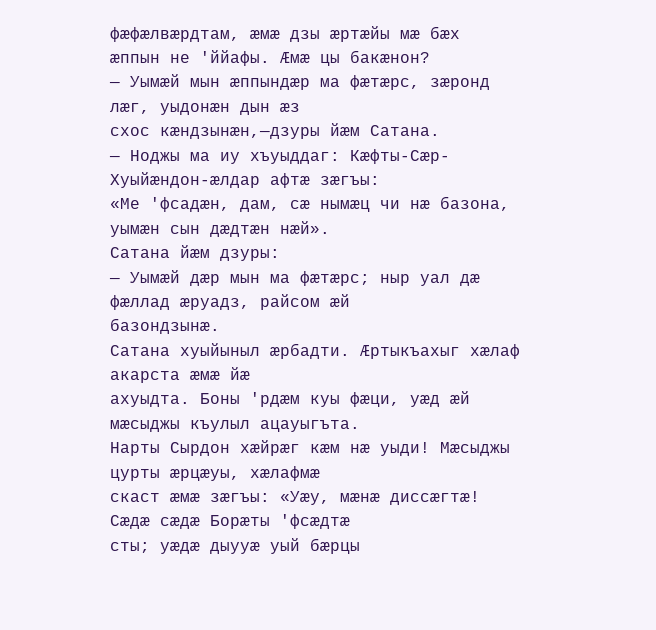фæфæлвæрдтам, æмæ дзы æртæйы мæ бæх
æппын не 'ййафы. Æмæ цы бакæнон?
— Уымæй мын æппындæр ма фæтæрс, зæронд лæг, уыдонæн дын æз
схос кæндзынæн,—дзуры йæм Сатана.
— Ноджы ма иу хъуыддаг: Кæфты-Сæр-Хуыйæндон-æлдар афтæ зæгъы:
«Ме 'фсадæн, дам, сæ нымæц чи нæ базона, уымæн сын дæдтæн нæй».
Сатана йæм дзуры:
— Уымæй дæр мын ма фæтæрс; ныр уал дæ фæллад æруадз, райсом æй
базондзынæ.
Сатана хуыйыныл æрбадти. Æртыкъахыг хæлаф акарста æмæ йæ
ахуыдта. Боны 'рдæм куы фæци, уæд æй мæсыджы къулыл ацауыгъта.
Нарты Сырдон хæйрæг кæм нæ уыди! Мæсыджы цурты æрцæуы, хæлафмæ
скаст æмæ зæгъы: «Уæу, мæнæ диссæгтæ! Сæдæ сæдæ Борæты 'фсæдтæ
сты; уæдæ дыууæ уый бæрцы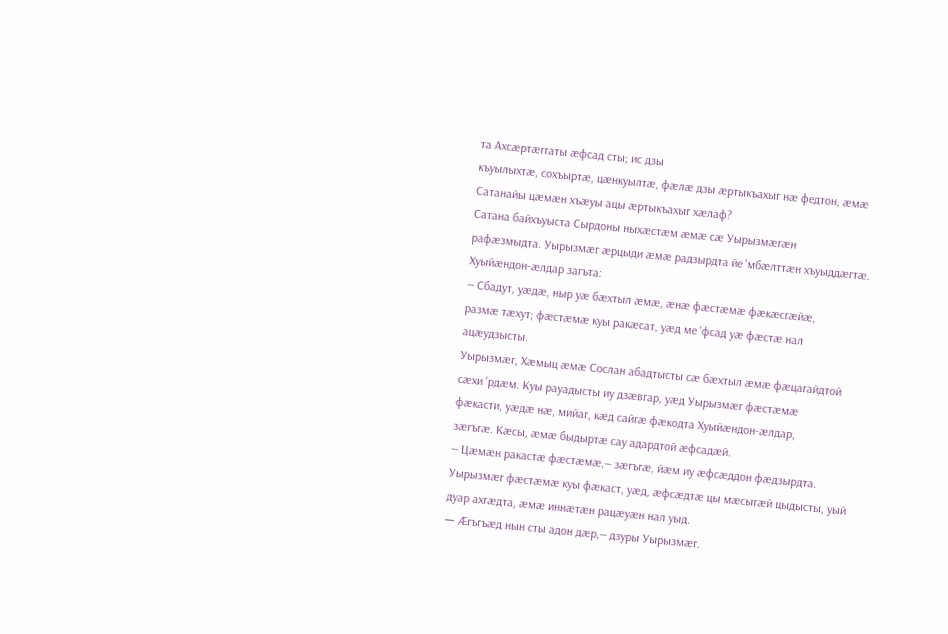та Ахсæртæггаты æфсад сты; ис дзы
къуылыхтæ, сохъыртæ, цæнкуылтæ, фæлæ дзы æртыкъахыг нæ федтон, æмæ
Сатанайы цæмæн хъæуы ацы æртыкъахыг хæлаф?
Сатана байхъуыста Сырдоны ныхæстæм æмæ сæ Уырызмæгæн
рафæзмыдта. Уырызмæг æрцыди æмæ радзырдта йе 'мбæлттæн хъуыддæгтæ.
Хуыйæндон-æлдар загъта:
— Сбадут, уæдæ, ныр уæ бæхтыл æмæ, æнæ фæстæмæ фæкæсгæйæ,
размæ тæхут; фæстæмæ куы ракæсат, уæд ме 'фсад уæ фæстæ нал
ацæудзысты.
Уырызмæг, Хæмыц æмæ Сослан абадтысты сæ бæхтыл æмæ фæцагайдтой
сæхи 'рдæм. Куы рауадысты иу дзæвгар, уæд Уырызмæг фæстæмæ
фæкасти, уæдæ нæ, мийаг, кæд сайгæ фæкодта Хуыйæндон-æлдар,
зæгъгæ. Кæсы, æмæ быдыртæ сау адардтой æфсадæй.
— Цæмæн ракастæ фæстæмæ,— зæгъгæ, йæм иу æфсæддон фæдзырдта.
Уырызмæг фæстæмæ куы фæкаст, уæд, æфсæдтæ цы мæсыгæй цыдысты, уый
дуар ахгæдта, æмæ иннæтæн рацæуæн нал уыд.
— Æгъгъæд нын сты адон дæр,— дзуры Уырызмæг.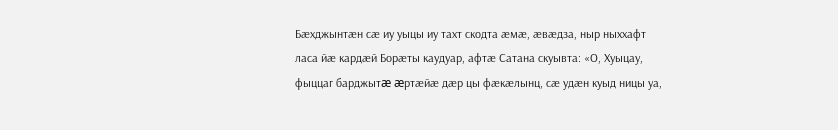Бæхджынтæн сæ иу уыцы иу тахт скодта æмæ, æвæдза, ныр ныххафт
ласа йæ кардæй Борæты каудуар, афтæ Сатана скуывта: «О, Хуыцау,
фыццаг барджытæ æртæйæ дæр цы фæкæлынц, сæ удæн куыд ницы уа,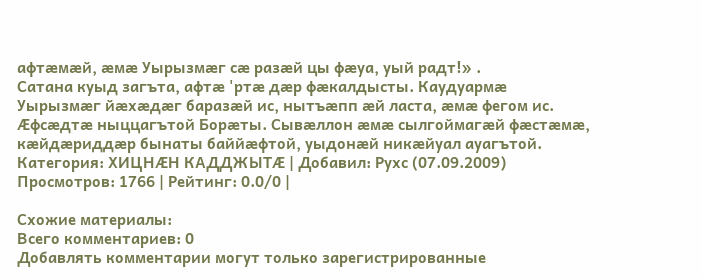афтæмæй, æмæ Уырызмæг сæ разæй цы фæуа, уый радт!» .
Сатана куыд загъта, афтæ 'ртæ дæр фæкалдысты. Каудуармæ
Уырызмæг йæхæдæг баразæй ис, нытъæпп æй ласта, æмæ фегом ис.
Æфсæдтæ ныццагътой Борæты. Сывæллон æмæ сылгоймагæй фæстæмæ,
кæйдæриддæр бынаты баййæфтой, уыдонæй никæйуал ауагътой.
Категория: ХИЦНÆН КАДДЖЫТÆ | Добавил: Рухс (07.09.2009)
Просмотров: 1766 | Рейтинг: 0.0/0 |

Схожие материалы:
Всего комментариев: 0
Добавлять комментарии могут только зарегистрированные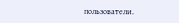пользователи.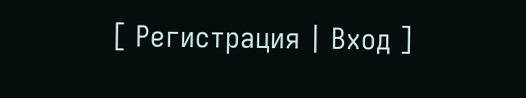[ Регистрация | Вход ]